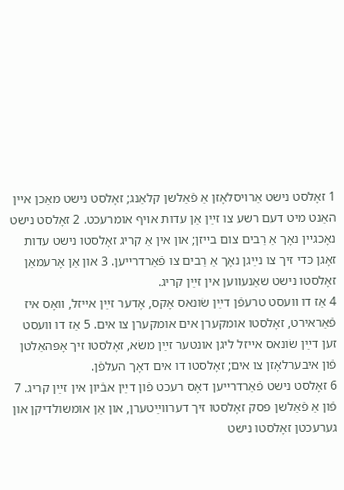1 זאָלסט נישט אַרױסלאָזן אַ פֿאַלשן קלאַנג; זאָלסט נישט מאַכן אײן האַנט מיט דעם רשע צו זײַן אַן עדות אױף אומרעכט. 2 זאָלסט נישט נאָכגײן נאָך אַ רַבים צום בײזן; און אין אַ קריג זאָלסטו נישט עדות זאָגן כּדי זיך צו נײַגן נאָך אַ רַבים צו פֿאַרדרײען. 3 און אַן אָרעמאַן זאָלסטו נישט שאַנעװען אין זײַן קריג.
4 אַז דו װעסט טרעפֿן דײַן שׂונאס אָקס, אָדער זײַן אײזל, װאָס איז פֿאַראירט, זאָלסטו אומקערן אים אומקערן צו אים. 5 אַז דו װעסט זען דײַן שׂונאס אײזל ליגן אונטער זײַן משׂא, זאָלסטו זיך אָפּהאַלטן פֿון איבערלאָזן צו אים; זאָלסטו דו אים דאָך העלפֿן.
6 זאָלסט נישט פֿאַרדרײען דאָס רעכט פֿון דײַן אבֿיון אין זײַן קריג. 7 פֿון אַ פֿאַלשן פּסק זאָלסטו זיך דערװײַטערן, און אַן אומשולדיקן און גערעכטן זאָלסטו נישט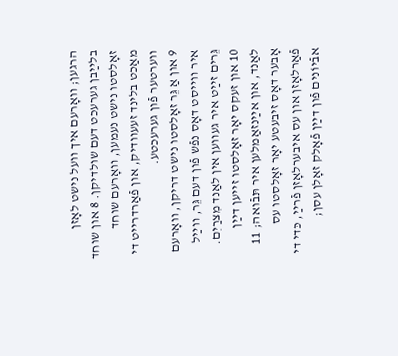הרגען; װאָרעם איך װעל נישט לאָזן בלײַבן גערעכט דעם שולדיקן. 8 און שוחד זאָלסטו נישט נעמען, װאָרעם שוחד מאַכט בלינד זעעװדיק, און פֿאַרדרײט די װערטער פֿון גערעכטע.
9 און אַ גֵּר זאָלסטו נישט דריקן, װאָרעם איר װײסט דאָס נפֿש פֿון דעם גֵּר, װײַל גֵּרים זײַט איר געװען אין לאַנד מִצרַיִם.
10 און זעקס יאָר זאָלסטו זײען דײַן לאַנד, און אײַנזאַמלען איר תּבֿואה; 11 אָבער דאָס זיבעטע יאָר זאָלסטו עס פֿאַרלאָזן און עס איבערלאָזן פֿרײַ, כּדי די אבֿיוֹנים פֿון דײַן פֿאָלק זאָלן עסן;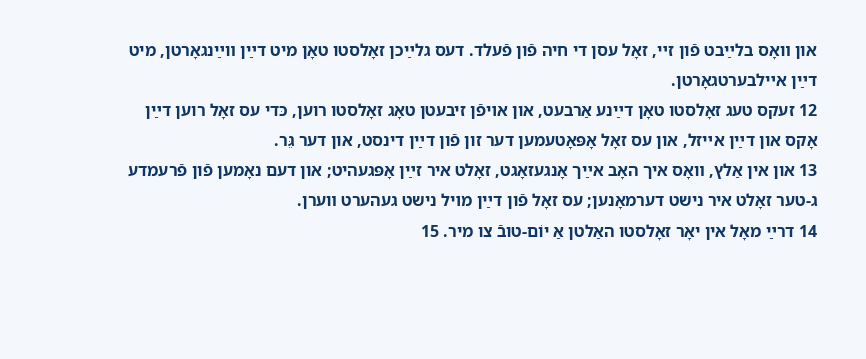און װאָס בלײַבט פֿון זײ, זאָל עסן די חיה פֿון פֿעלד. דעס גלײַכן זאָלסטו טאָן מיט דײַן װײַנגאָרטן, מיט דײַן אײלבערטגאָרטן.
12 זעקס טעג זאָלסטו טאָן דײַנע אַרבעט, און אױפֿן זיבעטן טאָג זאָלסטו רוען, כּדי עס זאָל רוען דײַן אָקס און דײַן אײזל, און עס זאָל אָפּאָטעמען דער זון פֿון דײַן דינסט, און דער גֵּר.
13 און אין אַלץ, װאָס איך האָב אײַך אָנגעזאָגט, זאָלט איר זײַן אָפּגעהיט; און דעם נאָמען פֿון פֿרעמדע ג‑טער זאָלט איר נישט דערמאָנען; עס זאָל פֿון דײַן מױל נישט געהערט װערן.
14 דרײַ מאָל אין יאָר זאָלסטו האַלטן אַ יוֹם-טובֿ צו מיר. 15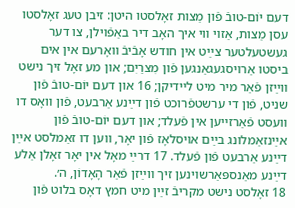דעם יוֹם-טובֿ פֿון מַצות זאָלסטו היטן: זיבן טעג זאָלסטו עסן מַצות, אַזױ װי איך האָב דיר באַפֿױלן, צו דער געשטעלטער צײַט אין חודש אָבֿיבֿ װאָרעם אין אים ביסטו אַרױסגעגאַנגען פֿון מִצרַיִם; און מע זאָל זיך נישט װײַזן פֿאַר מיר מיט לײדיקן; 16 און דעם יוֹם-טובֿ פֿון שניט, פֿון די ערשטפֿרוכט פֿון דײַנע אַרבעט, פֿון װאָס דו װעסט פֿאַרזײען אין פֿעלד; און דעם יוֹם-טובֿ פֿון אײַנזאַמלונג בײַם אױסלאָז פֿון יאָר, װען דו זאַמלסט אײַן דײַנע אַרבעט פֿון פֿעלד. 17 דרײַ מאָל אין יאָר זאָלן אַלע דײַנע מאַנספּאַרשױנען זיך װײַזן פֿאַר הָאָדוֹן, ה׳.
18 זאָלסט נישט מקריבֿ זײַן מיט חמץ דאָס בלוט פֿון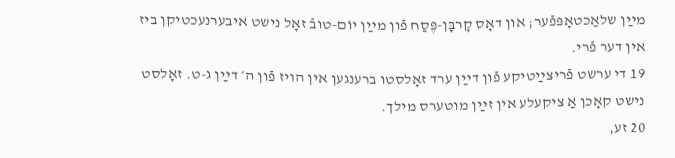מײַן שלאַכטאָפּפֿער; און דאָס קָרבָּן-פֶּסַח פֿון מײַן יוֹם-טובֿ זאָל נישט איבערנעכטיקן ביז אין דער פֿרי.
19 די ערשט פֿריצײַטיקע פֿון דײַן ערד זאָלסטו ברענגען אין הױז פֿון ה׳ דײַן ג-ט. זאָלסט נישט קאָכן אַ ציקעלע אין זײַן מוטערס מילך.
20 זע,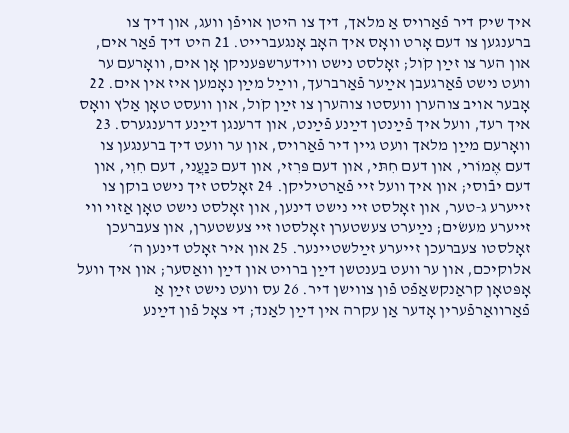איך שיק דיר פֿאַרױס אַ מלאך, דיך צו היטן אױפֿן װעג, און דיך צו ברענגען צו דעם אָרט װאָס איך האָב אָנגעברײט. 21 היט דיך פֿאַר אים, און הער צו זײַן קֹול; זאָלסט נישט װידערשפּעניקן אָן אים, װאָרעם ער װעט נישט פֿאַרגעבן אײַער פֿאַרברעך, װײַל מײַן נאָמען איז אין אים. 22 אָבער אױב צוהערן װעסטו צוהערן צו זײַן קֹול, און װעסט טאָן אַלץ װאָס איך רעד, װעל איך פֿײַנטן דײַנע פֿײַנט, און דרענגן דײַנע דרענגערס. 23 װאָרעם מײַן מלאך װעט גײן דיר פֿאַרױס, און ער װעט דיך ברענגען צו דעם אֶמוֹרי, און דעם חִתּי, און דעם פּרִזי, און דעם כּנַעֲני, דעם חִוִי, און דעם יבֿוסי; און איך װעל זײ פֿאַרטיליקן. 24 זאָלסט זיך נישט בוקן צו זײערע ג‑טער, און זאָלסט זײ נישט דינען, און זאָלסט נישט טאָן אַזױ װי זײערע מעשׂים; נײַערט צעשטערן זאָלסטו זײ צעשטערן, און צעברעכן זאָלסטו צעברעכן זײערע זײַלשטײנער. 25 און איר זאָלט דינען ה׳ אלוקיכם, און ער װעט בענטשן דײַן ברױט און דײַן װאַסער; און איך װעל אָפּטאָן קראַנקשאַפֿט פֿון צװישן דיר. 26 עס װעט נישט זײַן אַ פֿאַרװאַרפֿערין אָדער אַן עקרה אין דײַן לאַנד; די צאָל פֿון דײַנע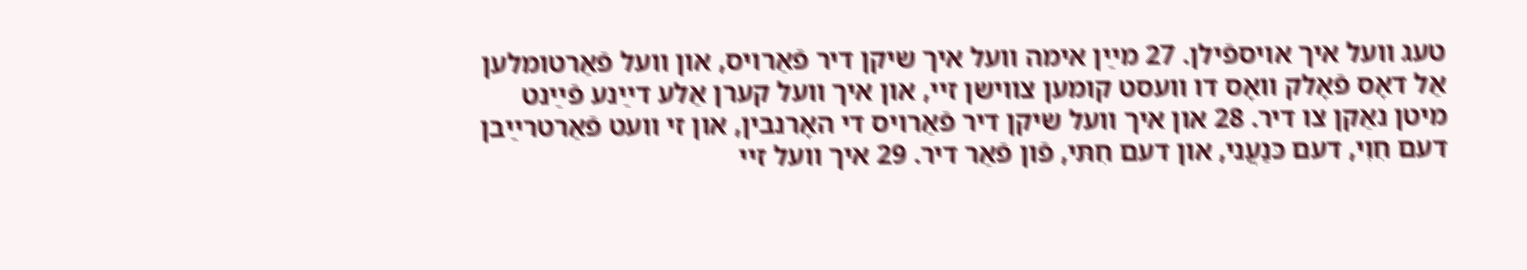טעג װעל איך אױספֿילן. 27 מײַן אימה װעל איך שיקן דיר פֿאַרױס, און װעל פֿאַרטומלען אַל דאָס פֿאָלק װאָס דו װעסט קומען צװישן זײ, און איך װעל קערן אַלע דײַנע פֿײַנט מיטן נאַקן צו דיר. 28 און איך װעל שיקן דיר פֿאַרױס די האָרנבין, און זי װעט פֿאַרטרײַבן דעם חִוִי, דעם כּנַעֲני, און דעם חִתּי, פֿון פֿאַר דיר. 29 איך װעל זײ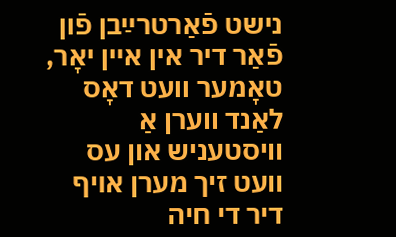נישט פֿאַרטרײַבן פֿון פֿאַר דיר אין אײן יאָר, טאָמער װעט דאָס לאַנד װערן אַ װיסטעניש און עס װעט זיך מערן אױף דיר די חיה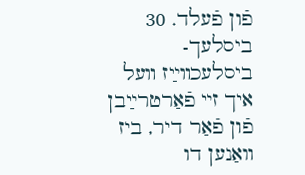פֿון פֿעלד. 30 ביסלעך-ביסלעכװײַז װעל איך זײ פֿאַרטרײַבן פֿון פֿאַר דיר, ביז װאַנען דו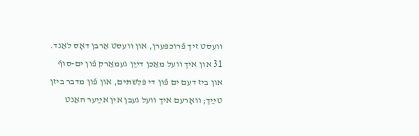װעסט זיך פֿרוכפּערן, און װעסט אַרבן דאָס לאַנד. 31 און איך װעל מאַכן דײַן געמאַרק פֿון ים-סוףֿ און ביז דעם ים פֿון די פּלִשתּים, און פֿון מדבר ביזן טײַך; װאָרעם איך װעל געבן אין אײַער האַנט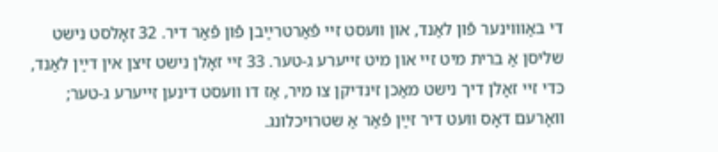די באַװױנער פֿון לאַנד, און װעסט זײ פֿאַרטרײַבן פֿון פֿאַר דיר. 32 זאָלסט נישט שליסן אַ ברית מיט זײ און מיט זײערע ג‑טער. 33 זײ זאָלן נישט זיצן אין דײַן לאַנד, כּדי זײ זאָלן דיך נישט מאַכן זינדיקן צו מיר, אַז דו װעסט דינען זײערע ג‑טער; װאָרעם דאָס װעט דיר זײַן פֿאַר אַ שטרױכלונג.